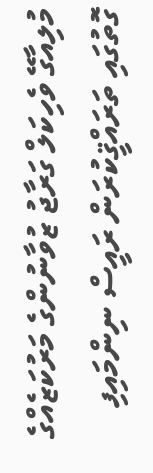މުލިއާގޭ ވެހިކަލް ގަރާޖު ޒުވާނުންގެ މަރުކަޒެއްގެ ގޮތުގައި ތަރައްޤީކުރަން ރައީސް ނިންމައިފި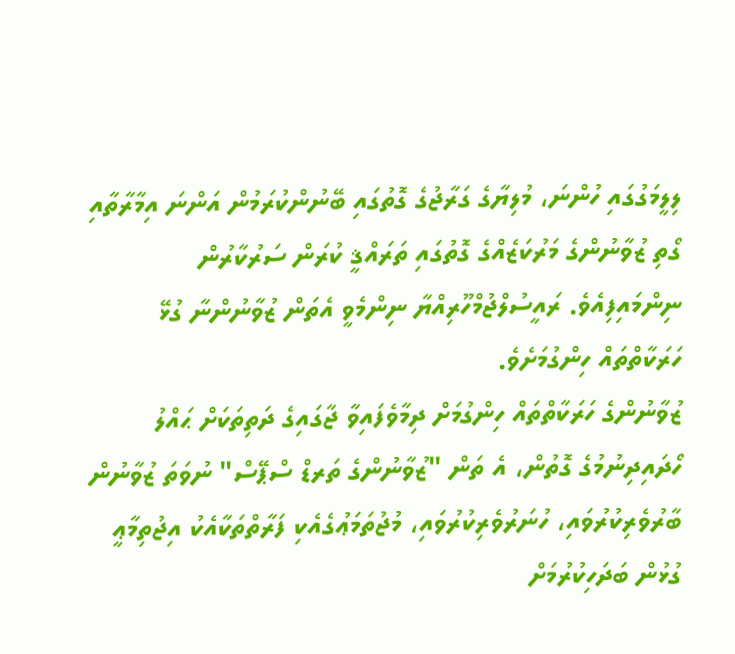ލިލީމަގުގައި ހުންނަ، މުލިޔާގެ ގަރާޖުގެ ގޮތުގައި ބޭނުންކުރަމުން އަންނަ އިމާރާތާއި ގޯތި ޒުވާނުންގެ މަރުކަޒެއްގެ ގޮތުގައި ތަރައްޤީ ކުރަން ސަރުކާރުން ނިންމައިފިއެވެ. ރައީސުލްޖުމްހޫރިއްޔާ ނިންމެވީ އެތަން ޒުވާނުންނާ ގުޅޭ ހަރަކާތްތައް ހިންގުމަށެވެ.
ޒުވާނުންގެ ހަރަކާތްތައް ހިންގުމަށް ދިމާވެފައިވާ ޖާގައިގެ ދަތިތަކަށް ޙައްލު ހޯދައިދިނުމުގެ ގޮތުން، އެ ތަން "ޒުވާނުންގެ ތަރޑް ސްޕޭސް" ނުވަތަ ޒުވާނުން ބާރުވެރިކުރުވައި، ހުނަރުވެރިކުރުވައި، މުޖުތަމަޢުގެއެކި ފަރާތްތަކާއެކު އިޖުތިމާޢީ ގުޅުން ބަދަހިކުރުމަށް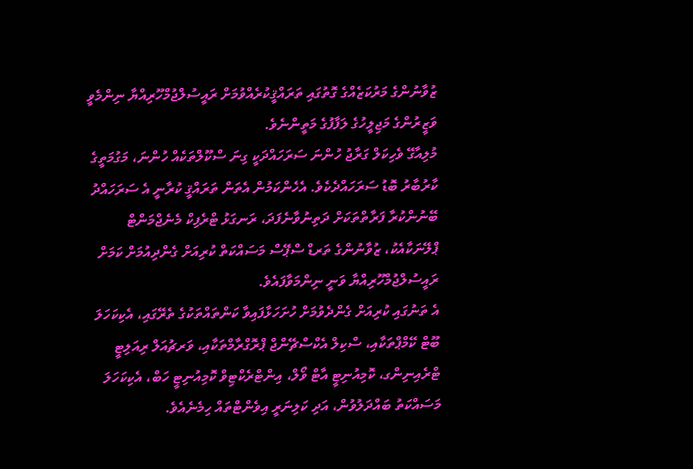ޒުވާނުންގެ މަރުކަޒެއްގެ ގޮތުގައި ތަރައްޤީކުރެއްވުމަށް ރައީސުލްޖުމްހޫރިއްޔާ ނިންމެވީ ވަޒީރުންގެ މަޖިލީހުގެ ލަފާފުގެ މަތީންނެވެ.
މުލިއާގޭ ވެހިކަލް ގަރާޖު ހުންނަ ސަރަހައްދަކީ ގިނަ ސްކޫލްތަކެއް ހުންނަ، މަގުމަތީގެ ކާރުބާރު ބޮޑު ސަރަހައްދެކެވެ. އެހެންކަމުން އެތަން ތަރައްޤީ ކުރާނީ އެ ސަރަހައްދު ބޭނުންކުރާ ފަރާތްތަކަށް ދަތިނުވާނެފަދަ، ރަނގަޅު ޓްރެފިކް މެނެޖްމަންޓް ޕްލޭނަކާއެކު، ޒުވާނުންގެ ތަރޑް ސްޕޭސް މަސައްކަތް ކުރިއަށް ގެންދިއުމަށް ކަމަށް ރައީސުލްޖުމްހޫރިއްޔާ ވަނީ ނިންމަވާފައެވެ.
އެ ތަނުގައި ކުރިއަށް ގެންދެވުމަށް ހުށަހަޅާފައިވާ ކަންތައްތަކުގެ ތެރޭގައި، އެކިކަހަލަ ބޫޓް ކޭމްޕްތަކާއި، ސްކިލް އެކްސްޗޭންޖް ޕްރޮގްރާމްތަކާއި، ވަރޗުއަލް ރިއަލިޓީ ޓްރެއިނިންގ، ކޮމިއުނިޓީ އާޓް ވޯލް، އިންޓްރެކްޓިވް ކޮމިއުނިޓީ ހަބް، އެކިކަހަލަ މަސައްކަތު ބައްދަލުވުން، އަދި ކަލިނަރީ އިވެންޓްތައް ހިމެނެއެވެ.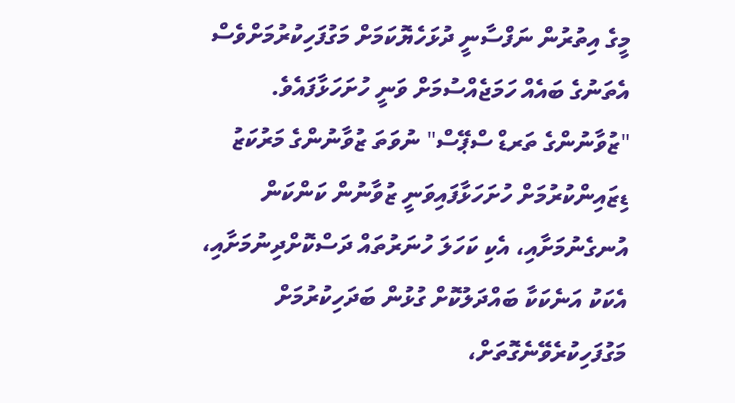މީގެ އިތުރުން ނަފްސާނީ ދުޅަހެޔޮކަމަށް މަގުފަހިކުރުމަށްވެސް އެތަނުގެ ބައެއް ހަމަޖެއްސުމަށް ވަނީ ހުށަހަޅާފައެވެ.
"ޒުވާނުންގެ ތަރޑް ސްޕޭސް" ނުވަތަ ޒުވާނުންގެ މަރުކަޒު ޑިޒައިންކުރުމަށް ހުށަހަޅާފައިވަނީ ޒުވާނުން ކަންކަން އުނގެނުމަށާއި، އެކި ކަހަލަ ހުނަރުތައް ދަސްކޮށްދިނުމަށާއި، އެކަކު އަނެކަކާ ބައްދަލުކޮށް ގުޅުން ބަދަހިކުރުމަށް މަގުފަހިކުރެވޭނެގޮތަށް،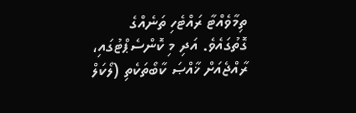ތިމާވެއްޓާ ރައްޓެހި ތަނެއްގެ ގޮތުގައެވެ. އަދި މި ކޮންސެޕްޓުގައި، ރާއްޖެއަށް ޚާއްޞަ ކާބޯތަކެތި (ލޯކަލް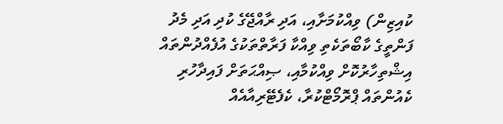ކުއިޒިން) ވިއްކުމަށާއި، އަދި ރާއްޖޭގެ ކުދި އަދި މެދު ފަންތީގެ ކާބޯތަކެތި ވިއްކާ ފަރާތްތަކުގެ އުފެއްދުންތައް އިޝްތިހާރުކޮށް ވިއްކުމާއި، ޞިއްޙަތަށް ފައިދާހުރި ކެއުންތައް ޕްރޮމޯޓްކުރާ، ކެފެޓޭރިއާއެއް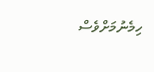ހިމެނުމަށްވެސް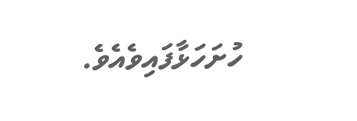ހުށަހަޅާފައިވެއެވެ.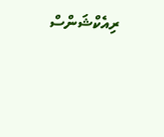ރިއެކްޝަންސް